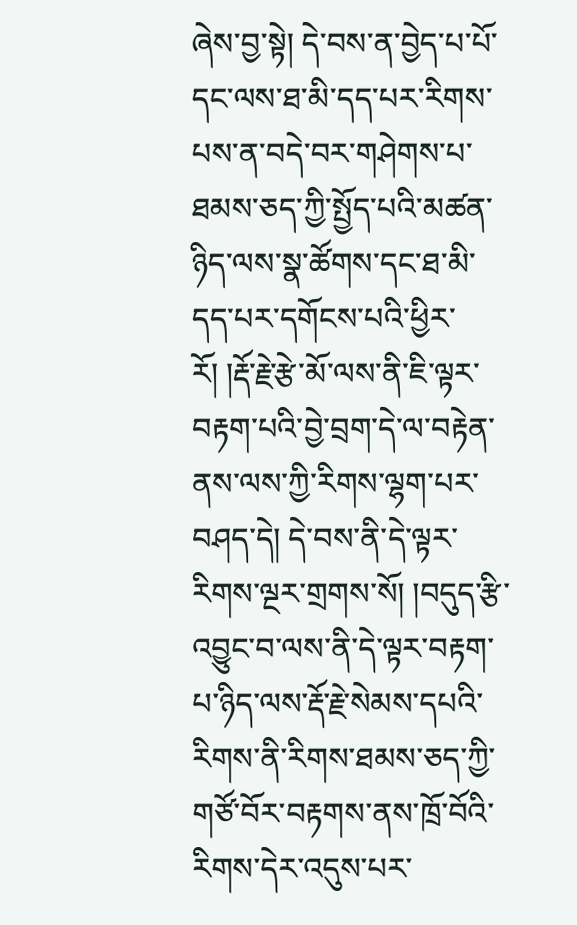ཞེས་བྱ་སྟེ། དེ་བས་ན་བྱེད་པ་པོ་དང་ལས་ཐ་མི་དད་པར་རིགས་པས་ན་བདེ་བར་གཤེགས་པ་ཐམས་ཅད་ཀྱི་སྤྱོད་པའི་མཚན་ཉིད་ལས་སྣ་ཚོགས་དང་ཐ་མི་དད་པར་དགོངས་པའི་ཕྱིར་རོ། །རྡོ་རྗེ་རྩེ་མོ་ལས་ནི་ཇི་ལྟར་བརྟག་པའི་བྱེ་བྲག་དེ་ལ་བརྟེན་ནས་ལས་ཀྱི་རིགས་ལྷག་པར་བཤད་དེ། དེ་བས་ནི་དེ་ལྟར་རིགས་ལྔར་གྲགས་སོ། །བདུད་རྩི་འབྱུང་བ་ལས་ནི་དེ་ལྟར་བརྟག་པ་ཉིད་ལས་རྡོ་རྗེ་སེམས་དཔའི་རིགས་ནི་རིགས་ཐམས་ཅད་ཀྱི་གཙོ་བོར་བརྟགས་ནས་ཁྲོ་བོའི་རིགས་དེར་འདུས་པར་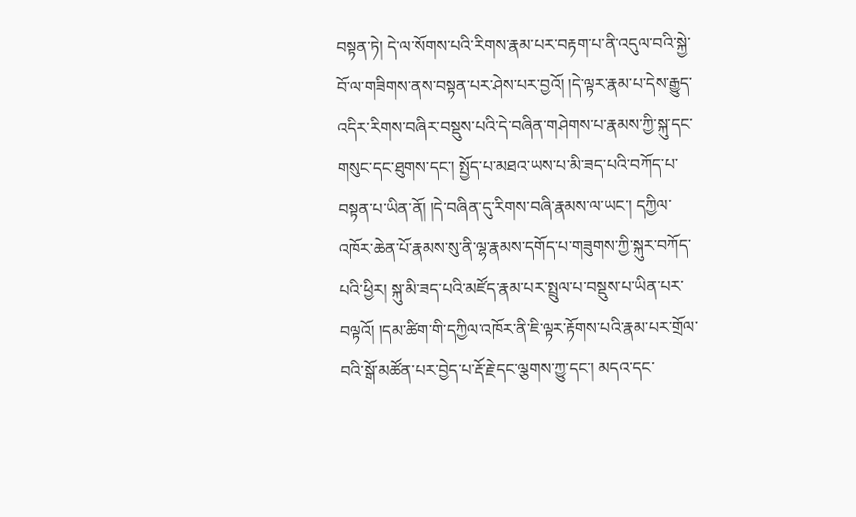བསྟན་ཏེ། དེ་ལ་སོགས་པའི་རིགས་རྣམ་པར་བརྟག་པ་ནི་འདུལ་བའི་སྐྱེ་བོ་ལ་གཟིགས་ནས་བསྟན་པར་ཤེས་པར་བྱའོ། །དེ་ལྟར་རྣམ་པ་དེས་རྒྱུད་འདིར་རིགས་བཞིར་བསྡུས་པའི་དེ་བཞིན་གཤེགས་པ་རྣམས་ཀྱི་སྐུ་དང་གསུང་དང་ཐུགས་དང་། སྤྱོད་པ་མཐའ་ཡས་པ་མི་ཟད་པའི་བཀོད་པ་བསྟན་པ་ཡིན་ནོ། །དེ་བཞིན་དུ་རིགས་བཞི་རྣམས་ལ་ཡང་། དཀྱིལ་འཁོར་ཆེན་པོ་རྣམས་སུ་ནི་ལྷ་རྣམས་དགོད་པ་གཟུགས་ཀྱི་སྐུར་བཀོད་པའི་ཕྱིར། སྐུ་མི་ཟད་པའི་མཛོད་རྣམ་པར་སྤྲུལ་པ་བསྡུས་པ་ཡིན་པར་བལྟའོ། །དམ་ཚིག་གི་དཀྱིལ་འཁོར་ནི་ཇི་ལྟར་རྟོགས་པའི་རྣམ་པར་གྲོལ་བའི་སྒོ་མཚོན་པར་བྱེད་པ་རྡོ་རྗེ་དང་ལྕགས་ཀྱུ་དང་། མདའ་དང་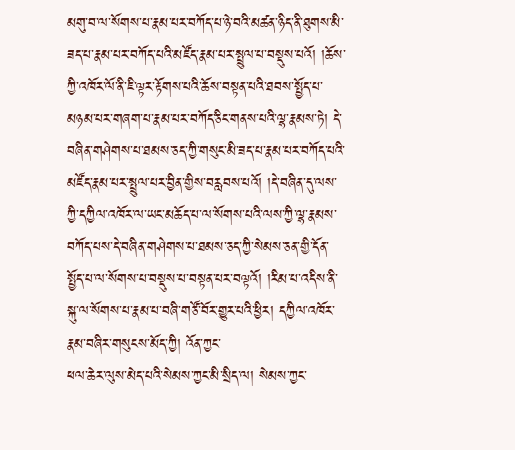མགུ་བ་ལ་སོགས་པ་རྣམ་པར་བཀོད་པ་ཉེ་བའི་མཚན་ཉིད་ནི་ཐུགས་མི་ཟད་པ་རྣམ་པར་བཀོད་པའི་མཛོད་རྣམ་པར་སྤྲུལ་པ་བསྡུས་པའོ། །ཆོས་ཀྱི་འཁོར་ལོ་ནི་ཇི་ལྟར་རྟོགས་པའི་ཆོས་བསྟན་པའི་ཐབས་སྤྱོད་པ་མཉམ་པར་གཞག་པ་རྣམ་པར་བཀོད་ཅིང་གནས་པའི་ལྷ་རྣམས་ཏེ། དེ་བཞིན་གཤེགས་པ་ཐམས་ཅད་ཀྱི་གསུང་མི་ཟད་པ་རྣམ་པར་བཀོད་པའི་མཛོད་རྣམ་པར་སྤྲུལ་པར་བྱིན་གྱིས་བརླབས་པའོ། །དེ་བཞིན་དུ་ལས་ཀྱི་དཀྱིལ་འཁོར་ལ་ཡང་མཆོད་པ་ལ་སོགས་པའི་ལས་ཀྱི་ལྷ་རྣམས་བཀོད་པས་དེ་བཞིན་གཤེགས་པ་ཐམས་ཅད་ཀྱི་སེམས་ཅན་གྱི་དོན་སྤྱོད་པ་ལ་སོགས་པ་བསྡུས་པ་བསྟན་པར་བལྟའོ། །རིམ་པ་འདིས་ནི་སྐུ་ལ་སོགས་པ་རྣམ་པ་བཞི་གཙོ་བོར་གྱུར་པའི་ཕྱིར། དཀྱིལ་འཁོར་རྣམ་བཞིར་གསུངས་མོད་ཀྱི། འོན་ཀྱང་
ཕལ་ཆེར་ལུས་མེད་པའི་སེམས་ཀྱང་མི་སྲིད་ལ། སེམས་ཀྱང་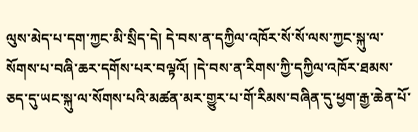ལུས་མེད་པ་དག་ཀྱང་མི་སྲིད་དེ། དེ་བས་ན་དཀྱིལ་འཁོར་སོ་སོ་ལས་ཀྱང་སྐུ་ལ་སོགས་པ་བཞི་ཆར་དགོས་པར་བལྟའོ། །དེ་བས་ན་རིགས་ཀྱི་དཀྱིལ་འཁོར་ཐམས་ཅད་དུ་ཡང་སྐུ་ལ་སོགས་པའི་མཚན་མར་གྱུར་པ་གོ་རིམས་བཞིན་དུ་ཕྱག་རྒྱ་ཆེན་པོ་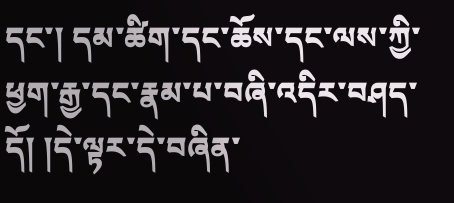དང་། དམ་ཚིག་དང་ཆོས་དང་ལས་ཀྱི་ཕྱག་རྒྱ་དང་རྣམ་པ་བཞི་འདིར་བཤད་དོ། །དེ་ལྟར་དེ་བཞིན་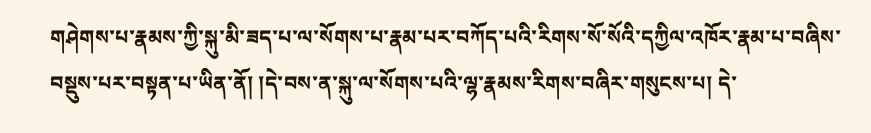གཤེགས་པ་རྣམས་ཀྱི་སྐུ་མི་ཟད་པ་ལ་སོགས་པ་རྣམ་པར་བཀོད་པའི་རིགས་སོ་སོའི་དཀྱིལ་འཁོར་རྣམ་པ་བཞིས་བསྡུས་པར་བསྟན་པ་ཡིན་ནོ། །དེ་བས་ན་སྐུ་ལ་སོགས་པའི་ལྷ་རྣམས་རིགས་བཞིར་གསུངས་པ། དེ་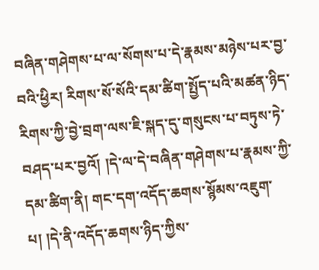བཞིན་གཤེགས་པ་ལ་སོགས་པ་དེ་རྣམས་མཉེས་པར་བྱ་བའི་ཕྱིར། རིགས་སོ་སོའི་དམ་ཚིག་སྤྱོད་པའི་མཚན་ཉིད་རིགས་ཀྱི་བྱེ་བྲག་ལས་ཇི་སྐད་དུ་གསུངས་པ་བཏུས་ཏེ་བཤད་པར་བྱའོ། །དེ་ལ་དེ་བཞིན་གཤེགས་པ་རྣམས་ཀྱི་དམ་ཚིག་ནི། གང་དག་འདོད་ཆགས་སྙོམས་འཇུག་པ། །དེ་ནི་འདོད་ཆགས་ཉིད་ཀྱིས་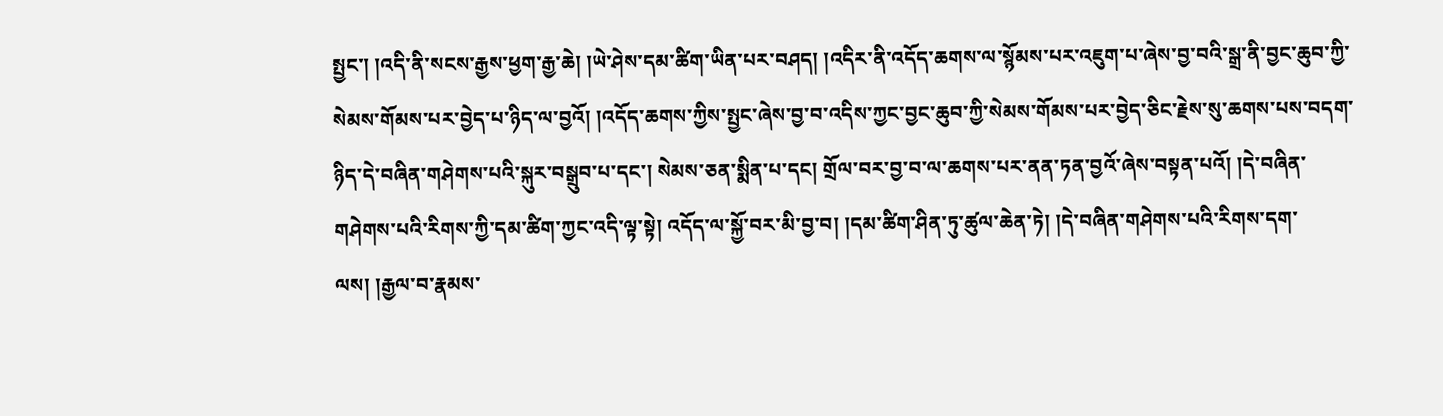སྤྱང་། །འདི་ནི་སངས་རྒྱས་ཕྱག་རྒྱ་ཆེ། །ཡེ་ཤེས་དམ་ཚིག་ཡིན་པར་བཤད། །འདིར་ནི་འདོད་ཆགས་ལ་སྙོམས་པར་འཇུག་པ་ཞེས་བྱ་བའི་སྒྲ་ནི་བྱང་ཆུབ་ཀྱི་སེམས་གོམས་པར་བྱེད་པ་ཉིད་ལ་བྱའོ། །འདོད་ཆགས་ཀྱིས་སྤྱང་ཞེས་བྱ་བ་འདིས་ཀྱང་བྱང་ཆུབ་ཀྱི་སེམས་གོམས་པར་བྱེད་ཅིང་རྗེས་སུ་ཆགས་པས་བདག་ཉིད་དེ་བཞིན་གཤེགས་པའི་སྐུར་བསྒྲུབ་པ་དང་། སེམས་ཅན་སྨིན་པ་དང། གྲོལ་བར་བྱ་བ་ལ་ཆགས་པར་ནན་ཏན་བྱའོ་ཞེས་བསྟན་པའོ། །དེ་བཞིན་གཤེགས་པའི་རིགས་ཀྱི་དམ་ཚིག་ཀྱང་འདི་ལྟ་སྟེ། འདོད་ལ་སྐྱོ་བར་མི་བྱ་བ། །དམ་ཚིག་ཤིན་ཏུ་ཚུལ་ཆེན་ཏེ། །དེ་བཞིན་གཤེགས་པའི་རིགས་དག་ལས། །རྒྱལ་བ་རྣམས་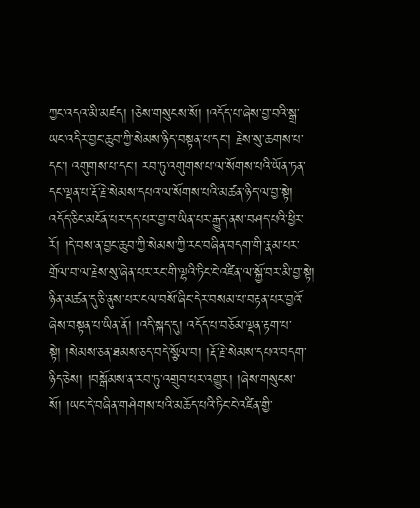ཀྱང་འདའ་མི་མཛད། །ཅེས་གསུངས་སོ། །འདོད་པ་ཞེས་བྱ་བའི་སྒྲ་ཡང་འདིར་བྱང་ཆུབ་ཀྱི་སེམས་ཉིད་བསྟན་པ་དང་། རྗེས་སུ་ཆགས་པ་དང་། འགུགས་པ་དང་། རབ་ཏུ་འགུགས་པ་ལ་སོགས་པའི་ཡོན་ཏན་དང་ལྡན་པ་རྡོ་རྗེ་སེམས་དཔའ་ལ་སོགས་པའི་མཚན་ཉིད་ལ་བྱ་སྟེ།
འདོད་ཅིང་མངོན་པར་དད་པར་བྱ་བ་ཡིན་པར་རྒྱུད་ནས་བཤད་པའི་ཕྱིར་རོ། །དེ་བས་ན་བྱང་ཆུབ་ཀྱི་སེམས་ཀྱི་རང་བཞིན་བདག་གི་རྣམ་པར་གྲོལ་བ་ལ་རྗེས་སུ་ཞེན་པར་རང་གི་ལྷའི་ཏིང་ངེ་འཛིན་ལ་སྐྱོ་བར་མི་བྱ་སྟེ། ཉིན་མཚན་དུ་ཅི་ནུས་པར་ངལ་བསོ་ཞིང་དེར་བསམ་པ་བརྟན་པར་བྱའོ་ཞེས་བསྟན་པ་ཡིན་ནོ། །འདི་སྐད་དུ། འདོད་པ་བཅོམ་ལྡན་རྟག་པ་སྟེ། །སེམས་ཅན་ཐམས་ཅད་བདེ་སྩོལ་བ། །རྡོ་རྗེ་སེམས་དཔའ་བདག་ཉིད་ཅེས། །བསྒོམས་ན་རབ་ཏུ་འགྲུབ་པར་འགྱུར། །ཞེས་གསུངས་སོ། །ཡང་དེ་བཞིན་གཤེགས་པའི་མཆོད་པའི་ཏིང་ངེ་འཛིན་གྱི་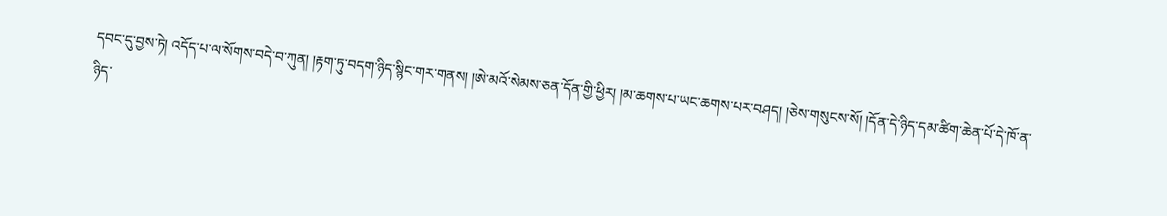དབང་དུ་བྱས་ཏེ། འདོད་པ་ལ་སོགས་བདེ་བ་ཀུན། །རྟག་ཏུ་བདག་ཉིད་སྙིང་གར་གནས། །ཨེ་མའོ་སེམས་ཅན་དོན་གྱི་ཕྱིར། །མ་ཆགས་པ་ཡང་ཆགས་པར་བཤད། །ཅེས་གསུངས་སོ། །དོན་དེ་ཉིད་དམ་ཚིག་ཆེན་པོ་དེ་ཁོ་ན་ཉིད་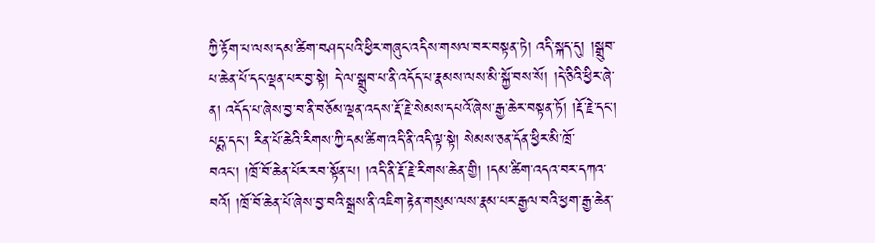ཀྱི་རྟོག་པ་ལས་དམ་ཚིག་བཤད་པའི་ཕྱིར་གཞུང་འདིས་གསལ་བར་བསྟན་ཏེ། འདི་སྐད་དུ། །སྒྲུབ་པ་ཆེན་པོ་དང་ལྡན་པར་བྱ་སྟེ། དེ་ལ་སྒྲུབ་པ་ནི་འདོད་པ་རྣམས་ལས་མི་སྐྱོ་བས་སོ། །དེ་ཅིའི་ཕྱིར་ཞེ་ན། འདོད་པ་ཞེས་བྱ་བ་ནི་བཅོམ་ལྡན་འདས་རྡོ་རྗེ་སེམས་དཔའོ་ཞེས་རྒྱ་ཆེར་བསྟན་ཏོ། །རྡོ་རྗེ་དང་། པདྨ་དང་། རིན་པོ་ཆེའི་རིགས་ཀྱི་དམ་ཚིག་འདི་ནི་འདི་ལྟ་སྟེ། སེམས་ཅན་དོན་ཕྱིར་མི་ཁྲོ་བའང་། །ཁྲོ་བོ་ཆེན་པོར་རབ་སྟོན་པ། །འདི་ནི་རྡོ་རྗེ་རིགས་ཆེན་གྱི། །དམ་ཚིག་འདའ་བར་དཀའ་བའོ། །ཁྲོ་བོ་ཆེན་པོ་ཞེས་བྱ་བའི་སྒྲས་ནི་འཇིག་རྟེན་གསུམ་ལས་རྣམ་པར་རྒྱལ་བའི་ཕྱག་རྒྱ་ཆེན་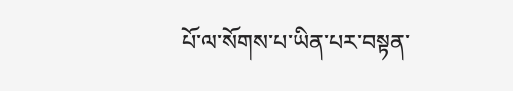པོ་ལ་སོགས་པ་ཡིན་པར་བསྟན་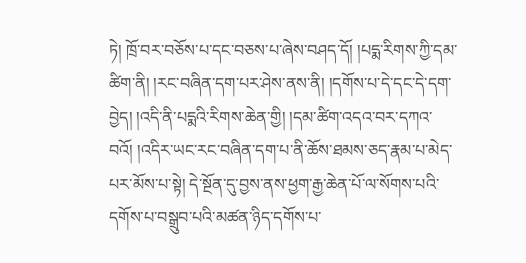ཏེ། ཁྲོ་བར་བཅོས་པ་དང་བཅས་པ་ཞེས་བཤད་དོ། །པདྨ་རིགས་ཀྱི་དམ་ཚིག་ནི། །རང་བཞིན་དག་པར་ཤེས་ནས་ནི། །དགོས་པ་དེ་དང་དེ་དག་བྱེད། །འདི་ནི་པདྨའི་རིགས་ཆེན་གྱི། །དམ་ཚིག་འདའ་བར་དཀའ་བའོ། །འདིར་ཡང་རང་བཞིན་དག་པ་ནི་ཆོས་ཐམས་ཅད་རྣམ་པ་མེད་པར་མོས་པ་སྟེ། དེ་སྔོན་དུ་བྱས་ནས་ཕྱག་རྒྱ་ཆེན་པོ་ལ་སོགས་པའི་དགོས་པ་བསྒྲུབ་པའི་མཚན་ཉིད་དགོས་པ་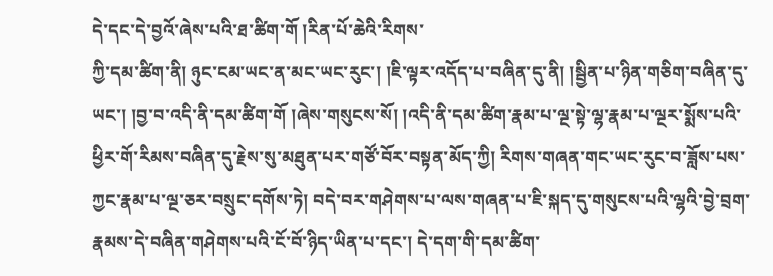དེ་དང་དེ་བྱའོ་ཞེས་པའི་ཐ་ཚིག་གོ །རིན་པོ་ཆེའི་རིགས་
ཀྱི་དམ་ཚིག་ནི། ཉུང་ངམ་ཡང་ན་མང་ཡང་རུང་། །ཇི་ལྟར་འདོད་པ་བཞིན་དུ་ནི། །སྦྱིན་པ་ཉིན་གཅིག་བཞིན་དུ་ཡང་། །བྱ་བ་འདི་ནི་དམ་ཚིག་གོ །ཞེས་གསུངས་སོ། །འདི་ནི་དམ་ཚིག་རྣམ་པ་ལྔ་སྟེ་ལྷ་རྣམ་པ་ལྔར་སྨོས་པའི་ཕྱིར་གོ་རིམས་བཞིན་དུ་རྗེས་སུ་མཐུན་པར་གཙོ་བོར་བསྟན་མོད་ཀྱི། རིགས་གཞན་གང་ཡང་རུང་བ་ཟློས་པས་ཀྱང་རྣམ་པ་ལྔ་ཅར་བསྲུང་དགོས་ཏེ། བདེ་བར་གཤེགས་པ་ལས་གཞན་པ་ཇི་སྐད་དུ་གསུངས་པའི་ལྷའི་བྱེ་བྲག་རྣམས་དེ་བཞིན་གཤེགས་པའི་ངོ་བོ་ཉིད་ཡིན་པ་དང་། དེ་དག་གི་དམ་ཚིག་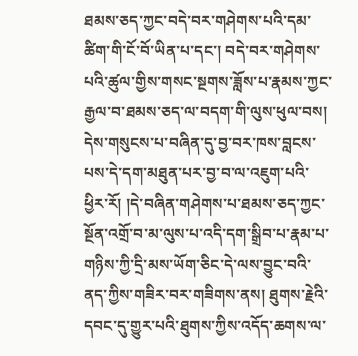ཐམས་ཅད་ཀྱང་བདེ་བར་གཤེགས་པའི་དམ་ཚིག་གི་ངོ་བོ་ཡིན་པ་དང་། བདེ་བར་གཤེགས་པའི་ཚུལ་གྱིས་གསང་སྔགས་ཟློས་པ་རྣམས་ཀྱང་རྒྱལ་བ་ཐམས་ཅད་ལ་བདག་གི་ལུས་ཕུལ་བས། དེས་གསུངས་པ་བཞིན་དུ་བྱ་བར་ཁས་བླངས་པས་དེ་དག་མཐུན་པར་བྱ་བ་ལ་འཇུག་པའི་ཕྱིར་རོ། །དེ་བཞིན་གཤེགས་པ་ཐམས་ཅད་ཀྱང་སྔོན་འགྲོ་བ་མ་ལུས་པ་འདི་དག་སྒྲིབ་པ་རྣམ་པ་གཉིས་ཀྱི་དྲི་མས་ཡོག་ཅིང་དེ་ལས་བྱུང་བའི་ནད་ཀྱིས་གཟིར་བར་གཟིགས་ནས། ཐུགས་རྗེའི་དབང་དུ་གྱུར་པའི་ཐུགས་ཀྱིས་འདོད་ཆགས་ལ་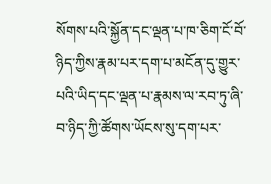སོགས་པའི་སྐྱོན་དང་ལྡན་པ་ཁ་ཅིག་ངོ་བོ་ཉིད་ཀྱིས་རྣམ་པར་དག་པ་མངོན་དུ་གྱུར་པའི་ཡིད་དང་ལྡན་པ་རྣམས་ལ་རབ་ཏུ་ཞི་བ་ཉིད་ཀྱི་ཚོགས་ཡོངས་སུ་དག་པར་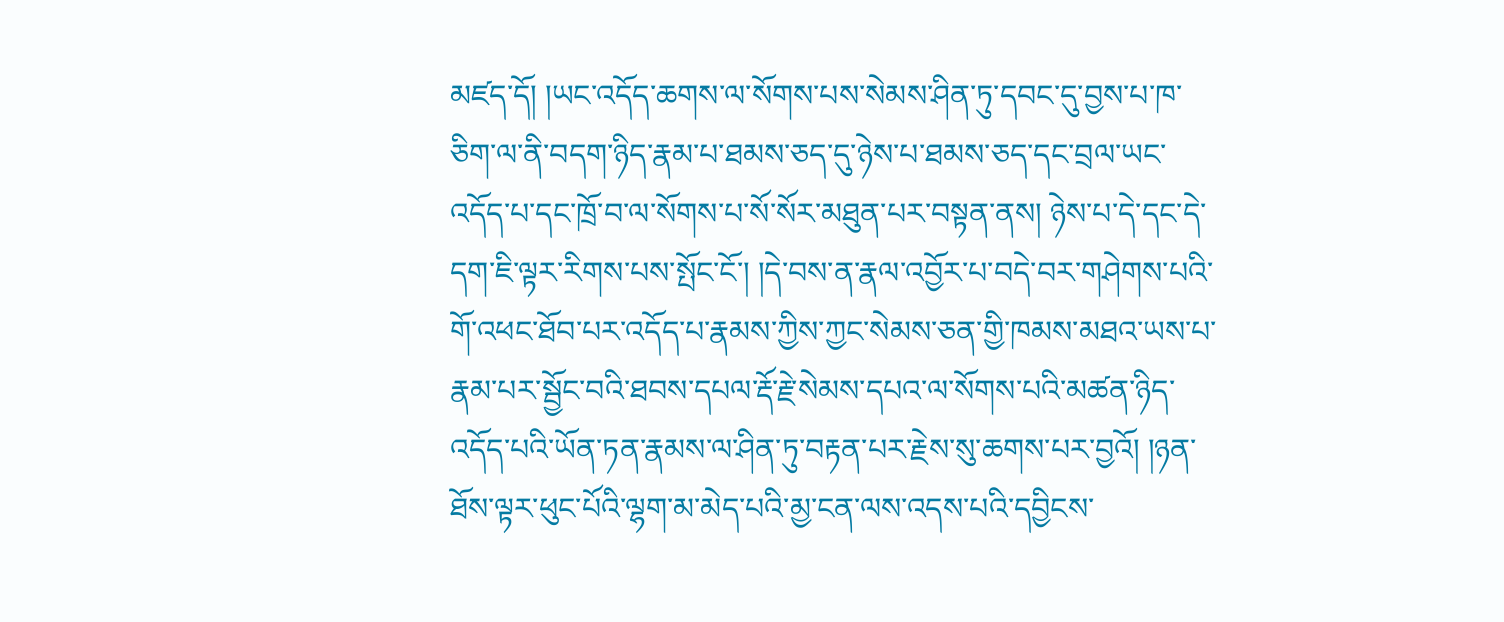མཛད་དོ། །ཡང་འདོད་ཆགས་ལ་སོགས་པས་སེམས་ཤིན་ཏུ་དབང་དུ་བྱས་པ་ཁ་ཅིག་ལ་ནི་བདག་ཉིད་རྣམ་པ་ཐམས་ཅད་དུ་ཉེས་པ་ཐམས་ཅད་དང་བྲལ་ཡང་འདོད་པ་དང་ཁྲོ་བ་ལ་སོགས་པ་སོ་སོར་མཐུན་པར་བསྟན་ནས། ཉེས་པ་དེ་དང་དེ་དག་ཇི་ལྟར་རིགས་པས་སྤོང་ངོ་། །དེ་བས་ན་རྣལ་འབྱོར་པ་བདེ་བར་གཤེགས་པའི་གོ་འཕང་ཐོབ་པར་འདོད་པ་རྣམས་ཀྱིས་ཀྱང་སེམས་ཅན་གྱི་ཁམས་མཐའ་ཡས་པ་རྣམ་པར་སྦྱོང་བའི་ཐབས་དཔལ་རྡོ་རྗེ་སེམས་དཔའ་ལ་སོགས་པའི་མཚན་ཉིད་འདོད་པའི་ཡོན་ཏན་རྣམས་ལ་ཤིན་ཏུ་བརྟན་པར་རྗེས་སུ་ཆགས་པར་བྱའོ། །ཉན་ཐོས་ལྟར་ཕུང་པོའི་ལྷག་མ་མེད་པའི་མྱ་ངན་ལས་འདས་པའི་དབྱིངས་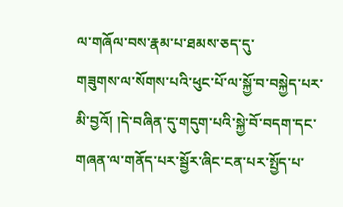ལ་གཞོལ་བས་རྣམ་པ་ཐམས་ཅད་དུ་
གཟུགས་ལ་སོགས་པའི་ཕུང་པོ་ལ་སྐྱོ་བ་བསྐྱེད་པར་མི་བྱའོ། །དེ་བཞིན་དུ་གདུག་པའི་སྐྱེ་བོ་བདག་དང་གཞན་ལ་གནོད་པར་སྦྱོར་ཞིང་ངན་པར་སྤྱོད་པ་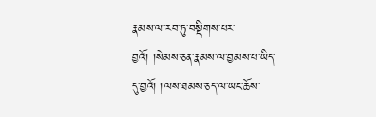རྣམས་ལ་རབ་ཏུ་བསྡིགས་པར་བྱའོ། །སེམས་ཅན་རྣམས་ལ་བྱམས་པ་ཡིད་དུ་བྱའོ། །ལས་ཐམས་ཅད་ལ་ཡང་ཆོས་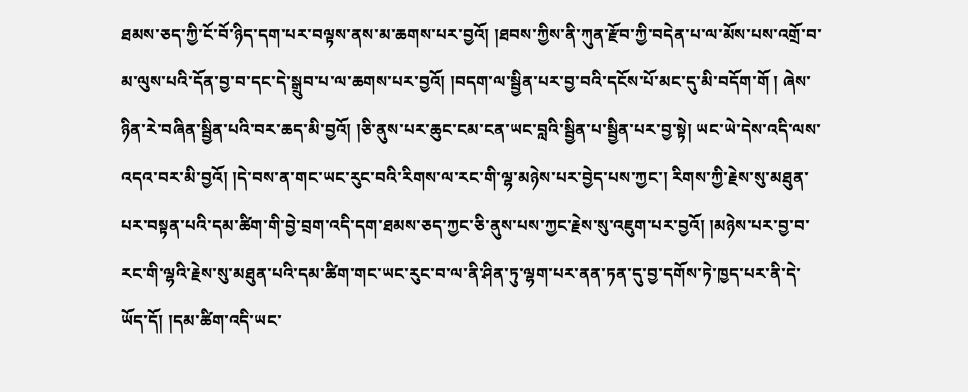ཐམས་ཅད་ཀྱི་ངོ་བོ་ཉིད་དག་པར་བལྟས་ནས་མ་ཆགས་པར་བྱའོ། །ཐབས་ཀྱིས་ནི་ཀུན་རྫོབ་ཀྱི་བདེན་པ་ལ་མོས་པས་འགྲོ་བ་མ་ལུས་པའི་དོན་བྱ་བ་དང་དེ་སྒྲུབ་པ་ལ་ཆགས་པར་བྱའོ། །བདག་ལ་སྦྱིན་པར་བྱ་བའི་དངོས་པོ་མང་དུ་མི་བདོག་གོ ། ཞེས་ཉིན་རེ་བཞིན་སྦྱིན་པའི་བར་ཆད་མི་བྱའོ། །ཅི་ནུས་པར་ཆུང་ངམ་ངན་ཡང་བླའི་སྦྱིན་པ་སྦྱིན་པར་བྱ་སྟེ། ཡང་ཡེ་དེས་འདི་ལས་འདའ་བར་མི་བྱའོ། །དེ་བས་ན་གང་ཡང་རུང་བའི་རིགས་ལ་རང་གི་ལྷ་མཉེས་པར་བྱེད་པས་ཀྱང་། རིགས་ཀྱི་རྗེས་སུ་མཐུན་པར་བསྟན་པའི་དམ་ཚིག་གི་བྱེ་བྲག་འདི་དག་ཐམས་ཅད་ཀྱང་ཅི་ནུས་པས་ཀྱང་རྗེས་སུ་འཇུག་པར་བྱའོ། །མཉེས་པར་བྱ་བ་རང་གི་ལྷའི་རྗེས་སུ་མཐུན་པའི་དམ་ཚིག་གང་ཡང་རུང་བ་ལ་ནི་ཤིན་ཏུ་ལྷག་པར་ནན་ཏན་དུ་བྱ་དགོས་ཏེ་ཁྱད་པར་ནི་དེ་ཡོད་དོ། །དམ་ཚིག་འདི་ཡང་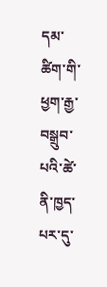དམ་ཚིག་གི་ཕྱག་རྒྱ་བསྒྲུབ་པའི་ཚེ་ནི་ཁྱད་པར་དུ་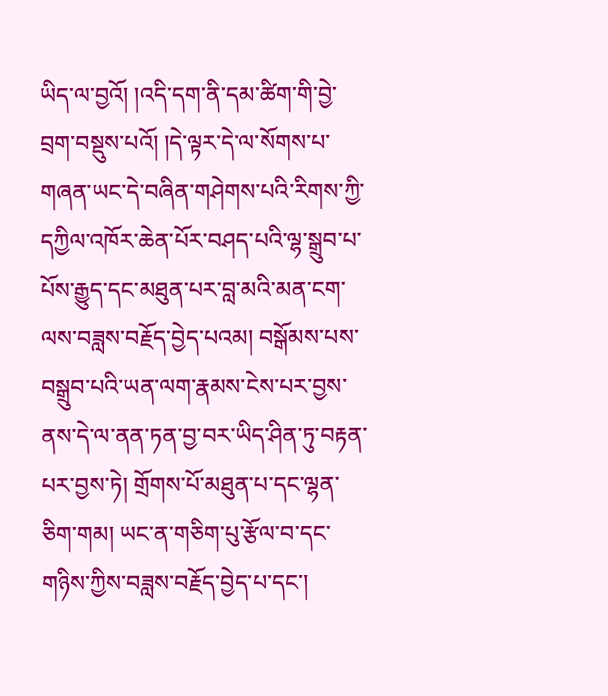ཡིད་ལ་བྱའོ། །འདི་དག་ནི་དམ་ཚིག་གི་བྱེ་བྲག་བསྡུས་པའོ། །དེ་ལྟར་དེ་ལ་སོགས་པ་གཞན་ཡང་དེ་བཞིན་གཤེགས་པའི་རིགས་ཀྱི་དཀྱིལ་འཁོར་ཆེན་པོར་བཤད་པའི་ལྷ་སྒྲུབ་པ་པོས་རྒྱུད་དང་མཐུན་པར་བླ་མའི་མན་ངག་ལས་བཟླས་བརྗོད་བྱེད་པའམ། བསྒོམས་པས་བསྒྲུབ་པའི་ཡན་ལག་རྣམས་ངེས་པར་བྱས་ནས་དེ་ལ་ནན་ཏན་བྱ་བར་ཡིད་ཤིན་ཏུ་བརྟན་པར་བྱས་ཏེ། གྲོགས་པོ་མཐུན་པ་དང་ལྷན་ཅིག་གམ། ཡང་ན་གཅིག་པུ་རྩོལ་བ་དང་གཉིས་ཀྱིས་བཟླས་བརྗོད་བྱེད་པ་དང་།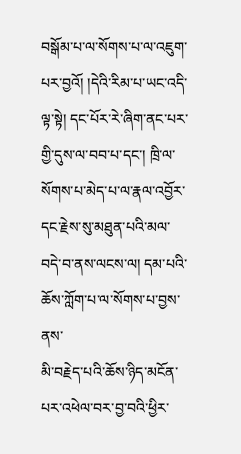བསྒོམ་པ་ལ་སོགས་པ་ལ་འཇུག་པར་བྱའོ། །དེའི་རིམ་པ་ཡང་འདི་ལྟ་སྟེ། དང་པོར་རེ་ཞིག་ནང་པར་གྱི་དུས་ལ་བབ་པ་དང་། ཁྲི་ལ་སོགས་པ་མེད་པ་ལ་རྣལ་འབྱོར་དང་རྗེས་སུ་མཐུན་པའི་མལ་བདེ་བ་ནས་ལངས་ལ། དམ་པའི་ཆོས་ཀློག་པ་ལ་སོགས་པ་བྱས་ནས་
མི་བརྗེད་པའི་ཆོས་ཉིད་མངོན་པར་འཕེལ་བར་བྱ་བའི་ཕྱིར་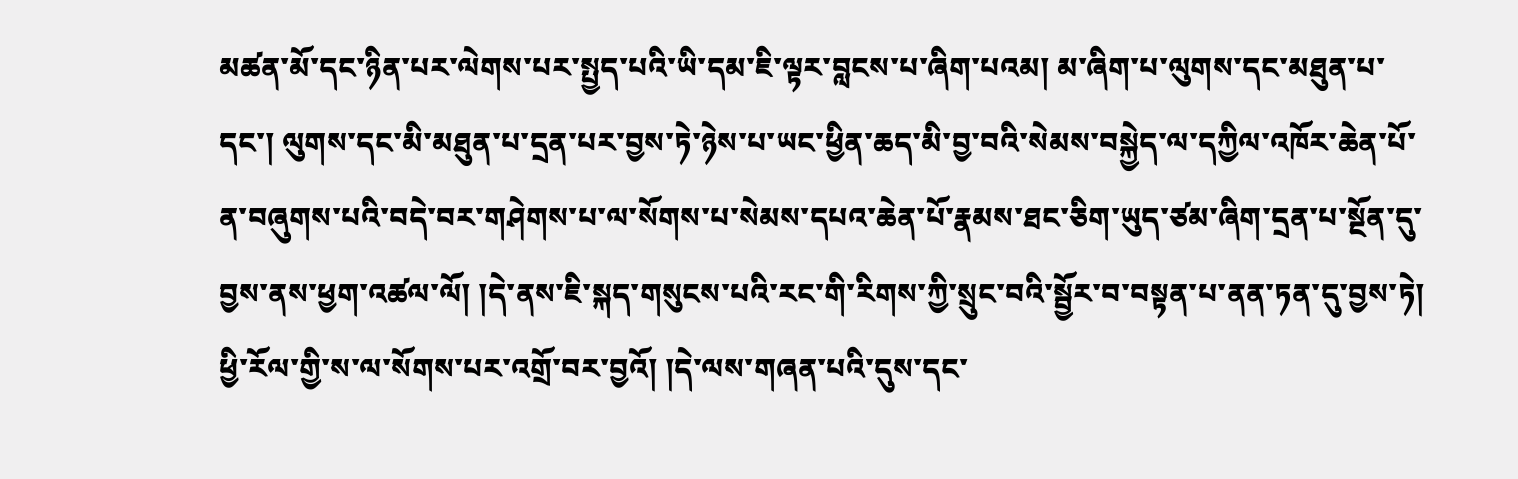མཚན་མོ་དང་ཉིན་པར་ལེགས་པར་སྤྱད་པའི་ཡི་དམ་ཇི་ལྟར་བླངས་པ་ཞིག་པའམ། མ་ཞིག་པ་ལུགས་དང་མཐུན་པ་དང་། ལུགས་དང་མི་མཐུན་པ་དྲན་པར་བྱས་ཏེ་ཉེས་པ་ཡང་ཕྱིན་ཆད་མི་བྱ་བའི་སེམས་བསྐྱེད་ལ་དཀྱིལ་འཁོར་ཆེན་པོ་ན་བཞུགས་པའི་བདེ་བར་གཤེགས་པ་ལ་སོགས་པ་སེམས་དཔའ་ཆེན་པོ་རྣམས་ཐང་ཅིག་ཡུད་ཙམ་ཞིག་དྲན་པ་སྔོན་དུ་བྱས་ནས་ཕྱག་འཚལ་ལོ། །དེ་ནས་ཇི་སྐད་གསུངས་པའི་རང་གི་རིགས་ཀྱི་སྲུང་བའི་སྦྱོར་བ་བསྟན་པ་ནན་ཏན་དུ་བྱས་ཏེ། ཕྱི་རོལ་གྱི་ས་ལ་སོགས་པར་འགྲོ་བར་བྱའོ། །དེ་ལས་གཞན་པའི་དུས་དང་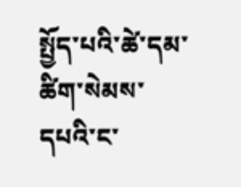སྤྱོད་པའི་ཚེ་དམ་ཚིག་སེམས་དཔའི་ང་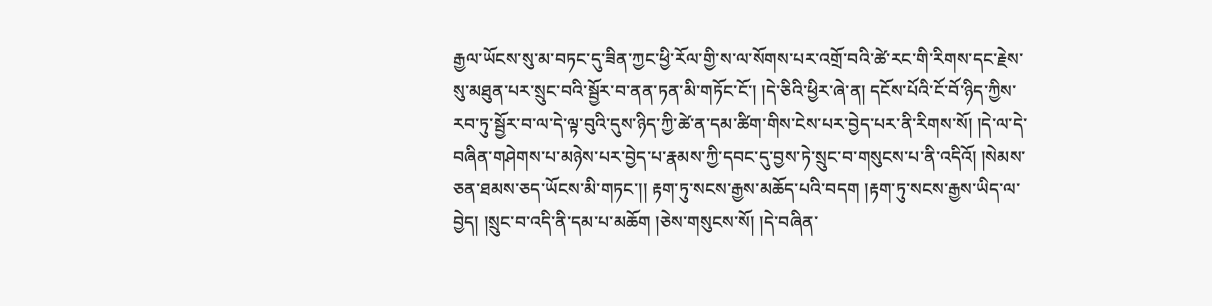རྒྱལ་ཡོངས་སུ་མ་བཏང་དུ་ཟིན་ཀྱང་ཕྱི་རོལ་གྱི་ས་ལ་སོགས་པར་འགྲོ་བའི་ཚེ་རང་གི་རིགས་དང་རྗེས་སུ་མཐུན་པར་སྲུང་བའི་སྦྱོར་བ་ནན་ཏན་མི་གཏོང་ངོ་། །དེ་ཅིའི་ཕྱིར་ཞེ་ན། དངོས་པོའི་ངོ་བོ་ཉིད་ཀྱིས་རབ་ཏུ་སྦྱོར་བ་ལ་དེ་ལྟ་བུའི་དུས་ཉིད་ཀྱི་ཚེ་ན་དམ་ཚིག་གིས་ངེས་པར་བྱེད་པར་ནི་རིགས་སོ། །དེ་ལ་དེ་བཞིན་གཤེགས་པ་མཉེས་པར་བྱེད་པ་རྣམས་ཀྱི་དབང་དུ་བྱས་ཏེ་སྲུང་བ་གསུངས་པ་ནི་འདིའོ། །སེམས་ཅན་ཐམས་ཅད་ཡོངས་མི་གཏང་།། རྟག་ཏུ་སངས་རྒྱས་མཆོད་པའི་བདག །རྟག་ཏུ་སངས་རྒྱས་ཡིད་ལ་བྱེད། །སྲུང་བ་འདི་ནི་དམ་པ་མཆོག །ཅེས་གསུངས་སོ། །དེ་བཞིན་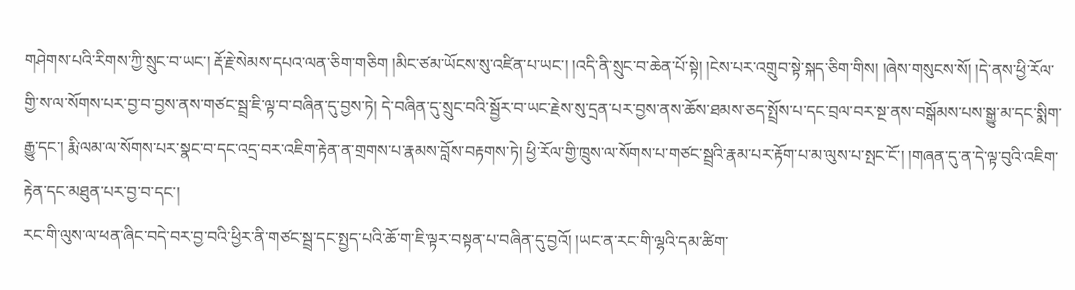གཤེགས་པའི་རིགས་ཀྱི་སྲུང་བ་ཡང་། རྡོ་རྗེ་སེམས་དཔའ་ལན་ཅིག་གཅིག །མིང་ཙམ་ཡོངས་སུ་འཛིན་པ་ཡང་། །འདི་ནི་སྲུང་བ་ཆེན་པོ་སྟེ། །ངེས་པར་འགྲུབ་སྟེ་སྐད་ཅིག་གིས། །ཞེས་གསུངས་སོ། །དེ་ནས་ཕྱི་རོལ་གྱི་ས་ལ་སོགས་པར་བྱ་བ་བྱས་ནས་གཙང་སྦྲ་ཇི་ལྟ་བ་བཞིན་དུ་བྱས་ཏེ། དེ་བཞིན་དུ་སྲུང་བའི་སྦྱོར་བ་ཡང་རྗེས་སུ་དྲན་པར་བྱས་ནས་ཆོས་ཐམས་ཅད་སྤྲོས་པ་དང་བྲལ་བར་སྔ་ནས་བསྒོམས་པས་སྒྱུ་མ་དང་སྨིག་རྒྱུ་དང་། རྨི་ལམ་ལ་སོགས་པར་སྣང་བ་དང་འདྲ་བར་འཇིག་རྟེན་ན་གྲགས་པ་རྣམས་བློས་བརྟགས་ཏེ། ཕྱི་རོལ་གྱི་ཁྲུས་ལ་སོགས་པ་གཙང་སྦྲའི་རྣམ་པར་རྟོག་པ་མ་ལུས་པ་སྤང་ངོ་། །གཞན་དུ་ན་དེ་ལྟ་བུའི་འཇིག་རྟེན་དང་མཐུན་པར་བྱ་བ་དང་།
རང་གི་ལུས་ལ་ཕན་ཞིང་བདེ་བར་བྱ་བའི་ཕྱིར་ནི་གཙང་སྦྲ་དང་སྤྱད་པའི་ཆོ་ག་ཇི་ལྟར་བསྟན་པ་བཞིན་དུ་བྱའོ། །ཡང་ན་རང་གི་ལྷའི་དམ་ཚིག་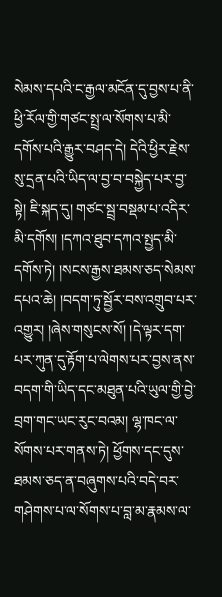སེམས་དཔའི་ང་རྒྱལ་མངོན་དུ་བྱས་པ་ནི་ཕྱི་རོལ་གྱི་གཙང་སྤྲ་ལ་སོགས་པ་མི་དགོས་པའི་རྒྱུར་བཤད་དེ། དེའི་ཕྱིར་རྗེས་སུ་དྲན་པའི་ཡིད་ལ་བྱ་བ་བསྐྱེད་པར་བྱ་སྟེ། ཇི་སྐད་དུ། གཙང་སྦྲ་བསྡམ་པ་འདིར་མི་དགོས། །དཀའ་ཐུབ་དཀའ་སྤྱད་མི་དགོས་ཏེ། །སངས་རྒྱས་ཐམས་ཅད་སེམས་དཔའ་ཆེ། །བདག་ཏུ་སྦྱོར་བས་འགྲུབ་པར་འགྱུར། །ཞེས་གསུངས་སོ། །དེ་ལྟར་དག་པར་ཀུན་དུ་རྟོག་པ་ལེགས་པར་བྱས་ནས་བདག་གི་ཡིད་དང་མཐུན་པའི་ཡུལ་གྱི་བྱེ་བྲག་གང་ཡང་རུང་བའམ། ལྷ་ཁང་ལ་སོགས་པར་གནས་ཏེ། ཕྱོགས་དང་དུས་ཐམས་ཅད་ན་བཞུགས་པའི་བདེ་བར་གཤེགས་པ་ལ་སོགས་པ་བླ་མ་རྣམས་ལ་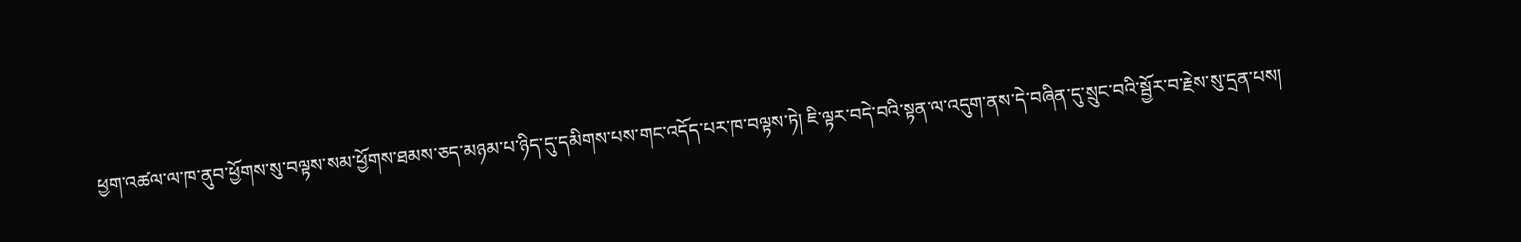ཕྱག་འཚལ་ལ་ཁ་ནུབ་ཕྱོགས་སུ་བལྟས་སམ་ཕྱོགས་ཐམས་ཅད་མཉམ་པ་ཉིད་དུ་དམིགས་པས་གང་འདོད་པར་ཁ་བལྟས་ཏེ། ཇི་ལྟར་བདེ་བའི་སྟན་ལ་འདུག་ནས་དེ་བཞིན་དུ་སྲུང་བའི་སྦྱོར་བ་རྗེས་སུ་དྲན་པས།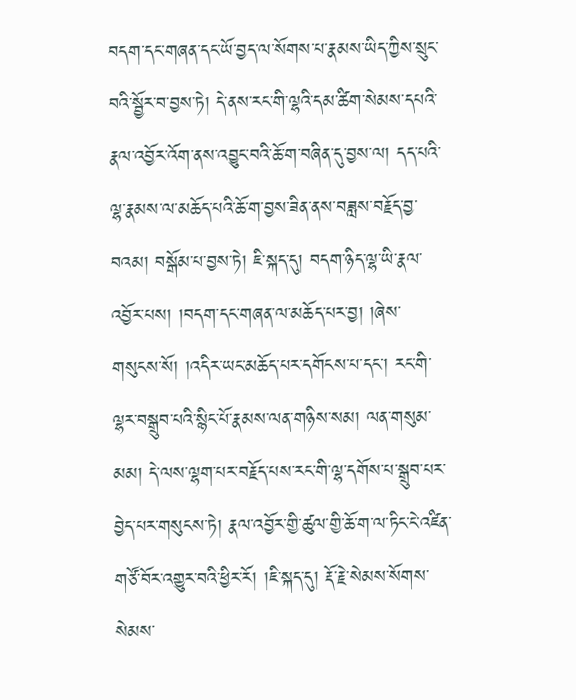བདག་དང་གཞན་དང་ཡོ་བྱད་ལ་སོགས་པ་རྣམས་ཡིད་ཀྱིས་སྲུང་བའི་སྦྱོར་བ་བྱས་ཏེ། དེ་ནས་རང་གི་ལྷའི་དམ་ཚིག་སེམས་དཔའི་རྣལ་འབྱོར་འོག་ནས་འབྱུང་བའི་ཆོ་ག་བཞིན་དུ་བྱས་ལ། དད་པའི་ལྷ་རྣམས་ལ་མཆོད་པའི་ཆོ་ག་བྱས་ཟིན་ནས་བཟླས་བརྗོད་བྱ་བའམ། བསྒོམ་པ་བྱས་ཏེ། ཇི་སྐད་དུ། བདག་ཉིད་ལྷ་ཡི་རྣལ་འབྱོར་པས། །བདག་དང་གཞན་ལ་མཆོད་པར་བྱ། །ཞེས་གསུངས་སོ། །འདིར་ཡང་མཆོད་པར་དགོངས་པ་དང་། རང་གི་ལྷར་བསྒྲུབ་པའི་སྙིང་པོ་རྣམས་ལན་གཉིས་སམ། ལན་གསུམ་མམ། དེ་ལས་ལྷག་པར་བརྗོད་པས་རང་གི་ལྷ་དགོས་པ་སྒྲུབ་པར་བྱེད་པར་གསུངས་ཏེ། རྣལ་འབྱོར་གྱི་ཚུལ་གྱི་ཆོ་ག་ལ་ཏིང་ངེ་འཛིན་གཙོ་བོར་འགྱུར་བའི་ཕྱིར་རོ། །ཇི་སྐད་དུ། རྡོ་རྗེ་སེམས་སོགས་སེམས་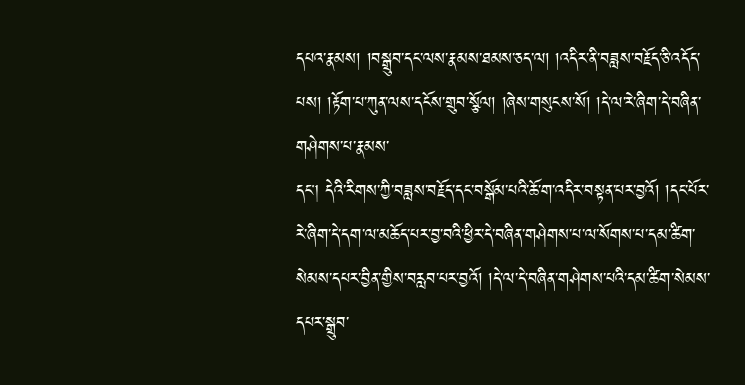དཔའ་རྣམས། །བསྒྲུབ་དང་ལས་རྣམས་ཐམས་ཅད་ལ། །འདིར་ནི་བཟླས་བརྗོད་ཅི་འདོད་པས། །རྟོག་པ་ཀུན་ལས་དངོས་གྲུབ་སྩོལ། །ཞེས་གསུངས་སོ། །དེ་ལ་རེ་ཞིག་དེ་བཞིན་གཤེགས་པ་རྣམས་
དང། དེའི་རིགས་ཀྱི་བཟླས་བརྗོད་དང་བསྒོམ་པའི་ཆོ་ག་འདིར་བསྟན་པར་བྱའོ། །དང་པོར་རེ་ཞིག་དེ་དག་ལ་མཆོད་པར་བྱ་བའི་ཕྱིར་དེ་བཞིན་གཤེགས་པ་ལ་སོགས་པ་དམ་ཚིག་སེམས་དཔར་བྱིན་གྱིས་བརླབ་པར་བྱའོ། །དེ་ལ་དེ་བཞིན་གཤེགས་པའི་དམ་ཚིག་སེམས་དཔར་སྒྲུབ་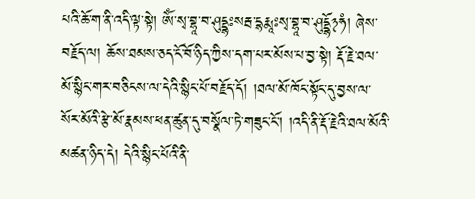པའི་ཆོ་ག་ནི་འདི་ལྟ་སྟེ། ཨོཾ་སྭ་བྷཱ་བ་ཤུདྡྷཿསརྦ་དྷརྨཱཿསྭ་བྷཱ་བ་ཤུདྡྷོ྅ཧཾ། ཞེས་བརྗོད་ལ། ཆོས་ཐམས་ཅད་ངོ་བོ་ཉིད་ཀྱིས་དག་པར་མོས་པ་བྱ་སྟེ། རྡོ་རྗེ་ཐལ་མོ་སྙིང་གར་བཅིངས་ལ་དེའི་སྙིང་པོ་བརྗོད་དོ། །ཐལ་མོ་ཁོང་སྟོང་དུ་བྱས་ལ་སོར་མོའི་རྩེ་མོ་རྣམས་ཕན་ཚུན་དུ་བསྣོལ་ཏེ་གཟུང་ངོ་། །འདི་ནི་རྡོ་རྗེའི་ཐལ་མོའི་མཚན་ཉིད་དེ། དེའི་སྙིང་པོའི་ནི་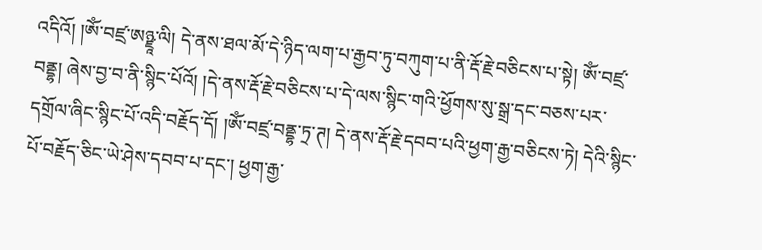འདིའོ། །ཨོཾ་བཛྲ་ཨཉྫཱ་ལི། དེ་ནས་ཐལ་མོ་དེ་ཉིད་ལག་པ་རྒྱབ་ཏུ་བཀུག་པ་ནི་རྡོ་རྗེ་བཅིངས་པ་སྟེ། ཨོཾ་བཛྲ་བནྡྷ། ཞེས་བྱ་བ་ནི་སྙིང་པོའོ། །དེ་ནས་རྡོ་རྗེ་བཅིངས་པ་དེ་ལས་སྙིང་གའི་ཕྱོགས་སུ་སྒྲ་དང་བཅས་པར་དགྲོལ་ཞིང་སྙིང་པོ་འདི་བརྗོད་དོ། །ཨོཾ་བཛྲ་བནྡྷ་ཏྲ་ཊ། དེ་ནས་རྡོ་རྗེ་དབབ་པའི་ཕྱག་རྒྱ་བཅིངས་ཏེ། དེའི་སྙིང་པོ་བརྗོད་ཅིང་ཡེ་ཤེས་དབབ་པ་དང་། ཕྱག་རྒྱ་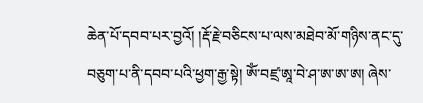ཆེན་པོ་དབབ་པར་བྱའོ། །རྡོ་རྗེ་བཅིངས་པ་ལས་མཐེབ་མོ་གཉིས་ནང་དུ་བཅུག་པ་ནི་དབབ་པའི་ཕྱག་རྒྱ་སྟེ། ཨོཾ་བཛྲ་ཨཱ་བེ་ཤ་ཨ་ཨ་ཨ། ཞེས་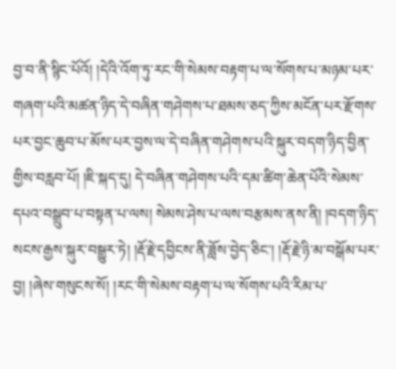བྱ་བ་ནི་སྙིང་པོའོ། །དེའི་འོག་ཏུ་རང་གི་སེམས་བརྟག་པ་ལ་སོགས་པ་མཉམ་པར་གཞག་པའི་མཚན་ཉིད་དེ་བཞིན་གཤེགས་པ་ཐམས་ཅད་ཀྱིས་མངོན་པར་རྫོགས་པར་བྱང་ཆུབ་པ་མོས་པར་བྱས་ལ་དེ་བཞིན་གཤེགས་པའི་སྐུར་བདག་ཉིད་བྱིན་གྱིས་བརླབ་པོ། །ཇི་སྐད་དུ། དེ་བཞིན་གཤེགས་པའི་དམ་ཚིག་ཆེན་པོའི་སེམས་དཔའ་བསྒྲུབ་པ་བསྟན་པ་ལས། སེམས་ཤེས་པ་ལས་བརྩམས་ནས་ནི། །བདག་ཉིད་སངས་རྒྱས་སྐུར་བསྒྱུར་ཏེ། །རྡོ་རྗེ་དབྱིངས་ནི་ཟློས་བྱེད་ཅིང་། །རྡོ་རྗེ་ཉི་མ་བསྒོམ་པར་བྱ། །ཞེས་གསུངས་སོ། །རང་གི་སེམས་བརྟག་པ་ལ་སོགས་པའི་རིམ་པ་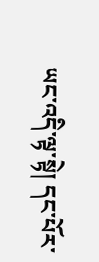ཡང་འདི་ལྟ་སྟེ། དང་པོར་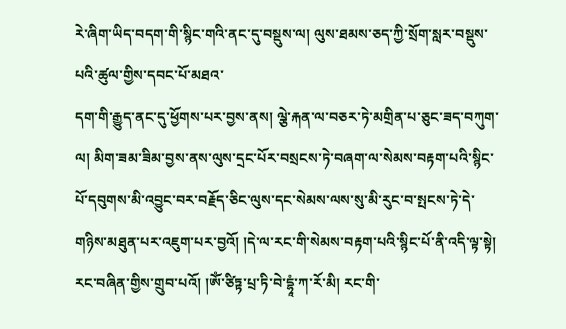རེ་ཞིག་ཡིད་བདག་གི་སྙིང་གའི་ནང་དུ་བསྡུས་ལ། ལུས་ཐམས་ཅད་ཀྱི་སྲོག་སླར་བསྡུས་པའི་ཚུལ་གྱིས་དབང་པོ་མཐའ་
དག་གི་རྒྱུད་ནང་དུ་ཕྱོགས་པར་བྱས་ནས། ལྕེ་རྐན་ལ་བཅར་ཏེ་མགྲིན་པ་ཅུང་ཟད་བཀུག་ལ། མིག་ཟམ་ཟིམ་བྱས་ནས་ལུས་དྲང་པོར་བསྲངས་ཏེ་བཞག་ལ་སེམས་བརྟག་པའི་སྙིང་པོ་དབུགས་མི་འབྱུང་བར་བརྗོད་ཅིང་ལུས་དང་སེམས་ལས་སུ་མི་རུང་བ་སྤངས་ཏེ་དེ་གཉིས་མཐུན་པར་འཇུག་པར་བྱའོ། །དེ་ལ་རང་གི་སེམས་བརྟག་པའི་སྙིང་པོ་ནི་འདི་ལྟ་སྟེ། རང་བཞིན་གྱིས་གྲུབ་པའོ། །ཨོཾ་ཙིཏྟ་པྲ་ཏི་བེ་དྷཱཾ་ཀ་རོ་མི། རང་གི་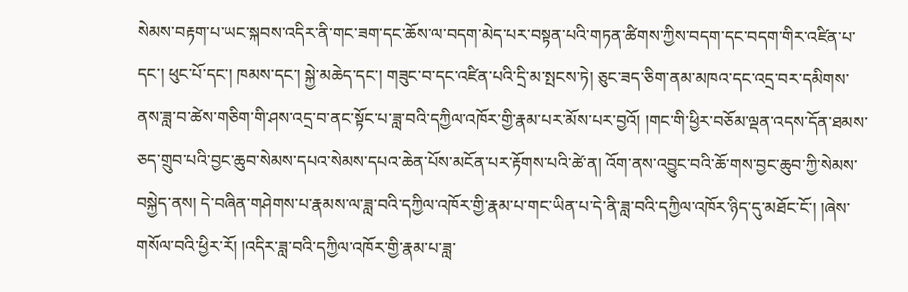སེམས་བརྟག་པ་ཡང་སྐབས་འདིར་ནི་གང་ཟག་དང་ཆོས་ལ་བདག་མེད་པར་བསྟན་པའི་གཏན་ཚིགས་ཀྱིས་བདག་དང་བདག་གིར་འཛིན་པ་དང་། ཕུང་པོ་དང་། ཁམས་དང་། སྐྱེ་མཆེད་དང་། གཟུང་བ་དང་འཛིན་པའི་དྲི་མ་སྤངས་ཏེ། ཅུང་ཟད་ཅིག་ནམ་མཁའ་དང་འདྲ་བར་དམིགས་ནས་ཟླ་བ་ཚེས་གཅིག་གི་ཤས་འདྲ་བ་ནང་སྟོང་པ་ཟླ་བའི་དཀྱིལ་འཁོར་གྱི་རྣམ་པར་མོས་པར་བྱའོ། །གང་གི་ཕྱིར་བཅོམ་ལྡན་འདས་དོན་ཐམས་ཅད་གྲུབ་པའི་བྱང་ཆུབ་སེམས་དཔའ་སེམས་དཔའ་ཆེན་པོས་མངོན་པར་རྟོགས་པའི་ཚེ་ན། འོག་ནས་འབྱུང་བའི་ཆོ་གས་བྱང་ཆུབ་ཀྱི་སེམས་བསྐྱེད་ནས། དེ་བཞིན་གཤེགས་པ་རྣམས་ལ་ཟླ་བའི་དཀྱིལ་འཁོར་གྱི་རྣམ་པ་གང་ཡིན་པ་དེ་ནི་ཟླ་བའི་དཀྱིལ་འཁོར་ཉིད་དུ་མཐོང་ངོ་། །ཞེས་གསོལ་བའི་ཕྱིར་རོ། །འདིར་ཟླ་བའི་དཀྱིལ་འཁོར་གྱི་རྣམ་པ་ཟླ་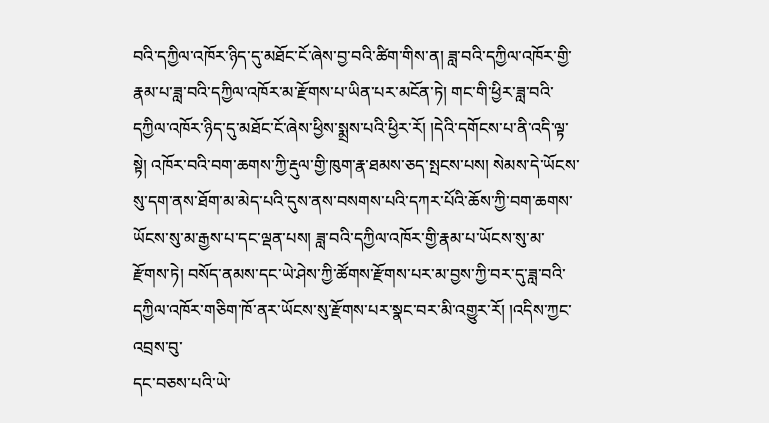བའི་དཀྱིལ་འཁོར་ཉིད་དུ་མཐོང་ངོ་ཞེས་བྱ་བའི་ཚིག་གིས་ན། ཟླ་བའི་དཀྱིལ་འཁོར་གྱི་རྣམ་པ་ཟླ་བའི་དཀྱིལ་འཁོར་མ་རྫོགས་པ་ཡིན་པར་མངོན་ཏེ། གང་གི་ཕྱིར་ཟླ་བའི་དཀྱིལ་འཁོར་ཉིད་དུ་མཐོང་ངོ་ཞེས་ཕྱིས་སྨྲས་པའི་ཕྱིར་རོ། །དེའི་དགོངས་པ་ནི་འདི་ལྟ་སྟེ། འཁོར་བའི་བག་ཆགས་ཀྱི་རྡུལ་གྱི་ཁུག་རྣ་ཐམས་ཅད་སྤངས་པས། སེམས་དེ་ཡོངས་སུ་དག་ནས་ཐོག་མ་མེད་པའི་དུས་ནས་བསགས་པའི་དཀར་པོའི་ཆོས་ཀྱི་བག་ཆགས་ཡོངས་སུ་མ་རྒྱས་པ་དང་ལྡན་པས། ཟླ་བའི་དཀྱིལ་འཁོར་གྱི་རྣམ་པ་ཡོངས་སུ་མ་རྫོགས་ཏེ། བསོད་ནམས་དང་ཡེ་ཤེས་ཀྱི་ཚོགས་རྫོགས་པར་མ་བྱས་ཀྱི་བར་དུ་ཟླ་བའི་དཀྱིལ་འཁོར་གཅིག་ཁོ་ནར་ཡོངས་སུ་རྫོགས་པར་སྣང་བར་མི་འགྱུར་རོ། །འདིས་ཀྱང་འབྲས་བུ་
དང་བཅས་པའི་ཡེ་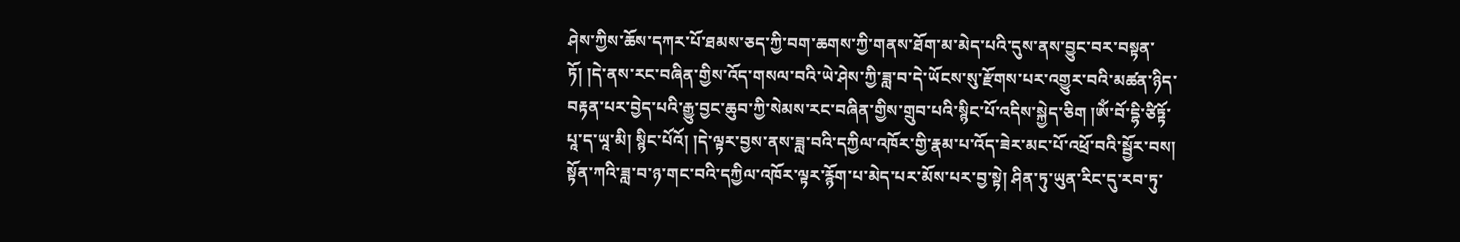ཤེས་ཀྱིས་ཆོས་དཀར་པོ་ཐམས་ཅད་ཀྱི་བག་ཆགས་ཀྱི་གནས་ཐོག་མ་མེད་པའི་དུས་ནས་བྱུང་བར་བསྟན་ཏོ། །དེ་ནས་རང་བཞིན་གྱིས་འོད་གསལ་བའི་ཡེ་ཤེས་ཀྱི་ཟླ་བ་དེ་ཡོངས་སུ་རྫོགས་པར་འགྱུར་བའི་མཚན་ཉིད་བརྟན་པར་བྱེད་པའི་རྒྱུ་བྱང་ཆུབ་ཀྱི་སེམས་རང་བཞིན་གྱིས་གྲུབ་པའི་སྙིང་པོ་འདིས་སྐྱེད་ཅིག །ཨོཾ་བོ་དྷི་ཙིཏྟོ་པཱ་ད་ཡཱ་མི། སྙིང་པོའོ། །དེ་ལྟར་བྱས་ནས་ཟླ་བའི་དཀྱིལ་འཁོར་གྱི་རྣམ་པ་འོད་ཟེར་མང་པོ་འཕྲོ་བའི་སྦྱོར་བས། སྟོན་ཀའི་ཟླ་བ་ཉ་གང་བའི་དཀྱིལ་འཁོར་ལྟར་རྙོག་པ་མེད་པར་མོས་པར་བྱ་སྟེ། ཤིན་ཏུ་ཡུན་རིང་དུ་རབ་ཏུ་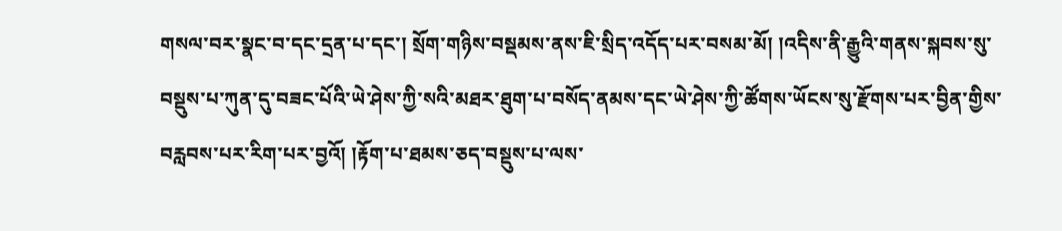གསལ་བར་སྣང་བ་དང་དྲན་པ་དང་། སྲོག་གཉིས་བསྡམས་ནས་ཇི་སྲིད་འདོད་པར་བསམ་མོ། །འདིས་ནི་རྒྱུའི་གནས་སྐབས་སུ་བསྡུས་པ་ཀུན་དུ་བཟང་པོའི་ཡེ་ཤེས་ཀྱི་སའི་མཐར་ཐུག་པ་བསོད་ནམས་དང་ཡེ་ཤེས་ཀྱི་ཚོགས་ཡོངས་སུ་རྫོགས་པར་བྱིན་གྱིས་བརླབས་པར་རིག་པར་བྱའོ། །རྟོག་པ་ཐམས་ཅད་བསྡུས་པ་ལས་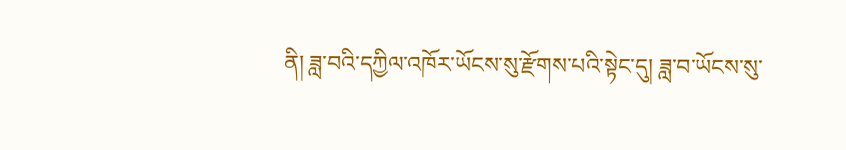ནི། ཟླ་བའི་དཀྱིལ་འཁོར་ཡོངས་སུ་རྫོགས་པའི་སྟེང་དུ། ཟླ་བ་ཡོངས་སུ་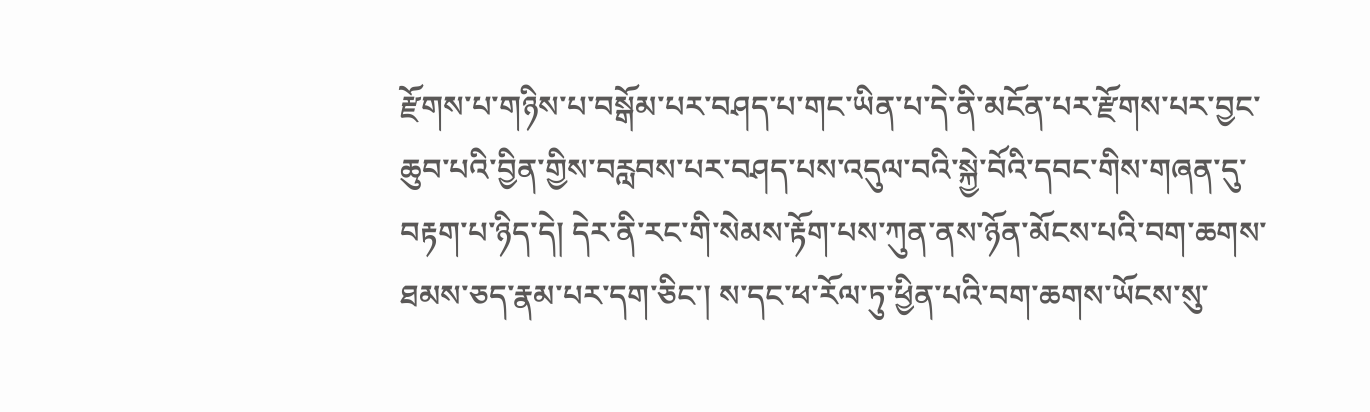རྫོགས་པ་གཉིས་པ་བསྒོམ་པར་བཤད་པ་གང་ཡིན་པ་དེ་ནི་མངོན་པར་རྫོགས་པར་བྱང་ཆུབ་པའི་བྱིན་གྱིས་བརླབས་པར་བཤད་པས་འདུལ་བའི་སྐྱེ་བོའི་དབང་གིས་གཞན་དུ་བརྟག་པ་ཉིད་དེ། དེར་ནི་རང་གི་སེམས་རྟོག་པས་ཀུན་ནས་ཉོན་མོངས་པའི་བག་ཆགས་ཐམས་ཅད་རྣམ་པར་དག་ཅིང་། ས་དང་ཕ་རོལ་ཏུ་ཕྱིན་པའི་བག་ཆགས་ཡོངས་སུ་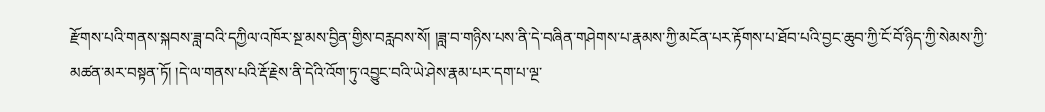རྫོགས་པའི་གནས་སྐབས་ཟླ་བའི་དཀྱིལ་འཁོར་སྔ་མས་བྱིན་གྱིས་བརླབས་སོ། །ཟླ་བ་གཉིས་པས་ནི་དེ་བཞིན་གཤེགས་པ་རྣམས་ཀྱི་མངོན་པར་རྟོགས་པ་ཐོབ་པའི་བྱང་ཆུབ་ཀྱི་ངོ་བོ་ཉིད་ཀྱི་སེམས་ཀྱི་མཚན་མར་བསྟན་ཏོ། །དེ་ལ་གནས་པའི་རྡོ་རྗེས་ནི་དེའི་འོག་ཏུ་འབྱུང་བའི་ཡེ་ཤེས་རྣམ་པར་དག་པ་ལྔ་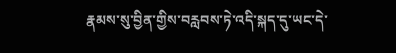རྣམས་སུ་བྱིན་གྱིས་བརླབས་ཏེ་འདི་སྐད་དུ་ཡང་དེ་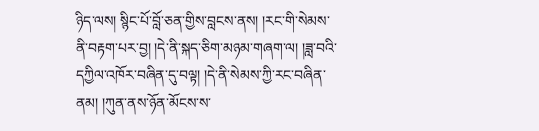ཉིད་ལས། སྙིང་པོ་བློ་ཅན་གྱིས་བླངས་ནས། །རང་གི་སེམས་ནི་བརྟག་པར་བྱ། །དེ་ནི་སྐད་ཅིག་མཉམ་གཞག་ལ། །ཟླ་བའི་དཀྱིལ་འཁོར་བཞིན་དུ་བལྟ། །དེ་ནི་སེམས་ཀྱི་རང་བཞིན་ནམ། །ཀུན་ནས་ཉོན་མོངས་ས་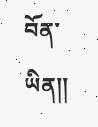བོན་ཡིན།།